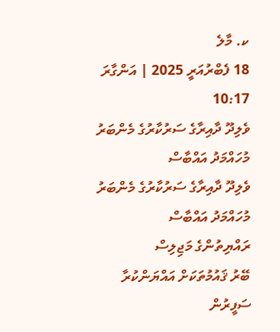ކ. މާލެ
18 ފެބްރުއަރީ 2025 | އަންގާރަ 10:17
ވެލިދޫ ދާއިރާގެ ސަރުކާރުގެ މެންބަރު މުހައްމަދު އައްބާސް
ވެލިދޫ ދާއިރާގެ ސަރުކާރުގެ މެންބަރު މުހައްމަދު އައްބާސް
ރައްޔިތުންގެ މަޖިލިސް
ބޭރު ޤައުމުތަކަށް އައްޔަންކުރާ ސަފީރުން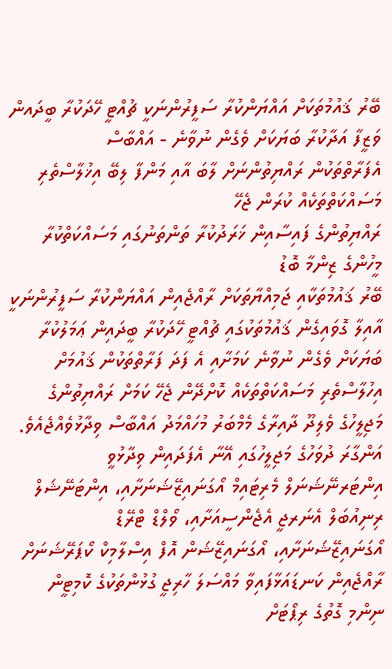ބޭރު ޤައުމުތަކަށް އައްޔަންކުރާ ސަފީރުންނަކީ ޗުއްޓީ ހޭދަކުރާ ބީދައން ވަޒީފާ އަދާކުރާ ބަޔަކަށް ވެގެން ނުވާނެ - އައްބާސް
އެފަރާތްތަކުން ރައްޔިތުންނަށް ލާބަ އާއި މަންފާ ލިބޭ އިޚުލާސްތެރި މަސައްކަތްތަކެއް ކުރަން ޖެހޭ
ރައްޔިތުންގެ ފައިސާއިން ޚަރަދުކުރާ ތަންތަނުގައި މަސައްކަތްކުރާ މީހުންގެ ޒިންމާ ބޮޑު
ބޭރު ޤައުމުތަކާއި ޖަމިއްޔާތަކަށް ރާއްޖެއިން އައްޔަންކުރާ ސަފީރުންނަކީ އާއިލާ ގޮވައިގެން ޤައުމުތަކުގައި ޗުއްޓީ ހޭދަކުރާ ބީދައިން ޢަމަލުކުރާ ބަޔަކަށް ވެގެން ނުވާނެ ކަމަށާއި އެ ފަދަ ފަރާތްތަކުން ޤައުމަށް އިހުލާސްތެރި މަސައްކަތްތަކެއް ކޮށްދޭން ޖެހޭ ކަމަށް ރައްޔިތުންގެ މަޖިލީހުގެ ވެލިދޫ ދާއިރާގެ މެމްބަރު މުހައްމަދު އައްބާސް ވިދާޅުވެއްޖެއެވެ.
އަންގާރަ ދުވަހުގެ މަޖިލީހުގައި އޭނާ އެފަދައިން ވިދާޅުވީ އިންޓަރނޭޝަނަލް މެރިޓައިމް އޯގަނައިޒޭޝަނަށާއި، އިންޓަނޭޝަލް ރިނިއުބަލް އެނަރޖީ އެޖެންސީއަށާއި، ވޯލްޑް ޓްރޭޑް އޯގަނައިޒޭޝަނަށާއި، އޯގަނައިޒޭޝަން އޮފް އިސްލާމިކް ކޯޕަރޭޝަނަށް ރާއްޖެއިން ކަނޑައަޅާފައިވާ މައްސަލަ ހާރިޖީ ގުޅުންތަކުގެ ކޮމިޓީން ނިންމި ގޮތުގެ ރިޕޯޓަށް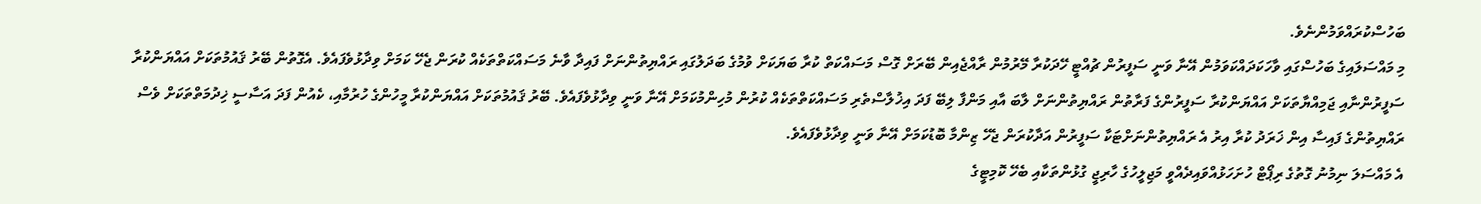ބަހުސްކުރައްވަމުންނެވެ.
މި މައްސަލައިގެ ބަހުސްގައި ވާހަކަދައްކަވަމުން އޭނާ ވަނީ ސަފީރުން ޗުއްޓީ ހޭދަކުރާ މޭރުމުން ރާއްޖެއިން ބޭރަށް ގޮސް މަސައްކަތް ކުރާ ބަޔަކަށް ވުމުގެ ބަދަލުގައި ރައްޔިތުންނަށް ފައިދާ ވާނެ މަސައްކަތްތަކެއް ކުރަން ޖެހޭ ކަމަށް ވިދާޅުވެފައެވެ. އެގޮތުން ބޭރު ޤައުމުތަކަށް އައްޔަންކުރާ ސަފީރުންނާއި ޖަމިއްޔާތަކަށް އައްޔަންކުރާ ސަފީރުންގެ ފަރާތުން ރައްޔިތުންނަށް ލާބަ އާއި މަންފާ ލިބޭ ފަދަ އިޚުލާސްތެރި މަސައްކަތްތަކެއް ކުރުން މުހިންމުކަމަށް އޭނާ ވަނީ ވިދާޅުވެފައެވެ. ބޭރު ޤައުމުތަކަށް އައްޔަންކުރާ މީހުންގެ ހުރުމާއި، ކެއުން ފަދަ އަސާސީ ޚިދުމަތްތަކަށް ވެސް ރައްޔިތުންގެ ފައިސާ އިން ޚަރަދު ކުރާ އިރު އެ ރައްޔިތުންނަށްޓަކާ ސަފީރުން އަދާކުރަން ޖެހޭ ޒިންމާ ބޮޑުކަމަށް އޭނާ ވަނީ ވިދާޅުވެފައެވެ.
އެ މައްސަލަ ނިމުނު ގޮތުގެ ރިޕޯޓް ހުށަހަޅުއްވައިދެއްވީ މަޖިލީހުގެ ހާރިޖީ ގުޅުންތަކާއި ބެހޭ ކޮމިޓީގެ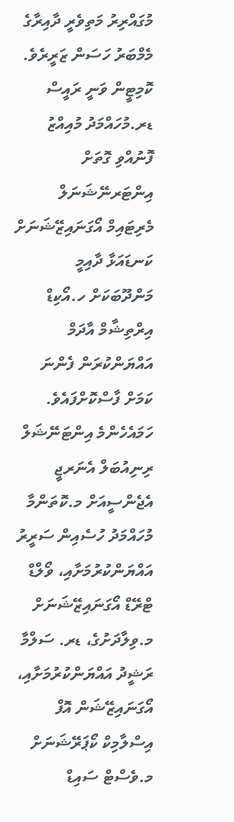މުގައްރިރު މަތިވެރީ ދާއިރާގެ މެމްބަރު ހަސަން ޒަރީރެވެ. ކޮމިޓީން ވަނީ ރައީސް ޑރ.މުހައްމަދު މުއިއްޒު ފޮނުއްވި ގޮތަށް އިންޓަރނޭޝަނަލް މެރިޓައިމް އޯގަނައިޒޭޝަނަށް ކަނޑައަޅާ ދާއިމީ މަންދޫބަކަށް ހ.އޯކިޑް އިރްތިޝާމް އާދަމް އައްޔަންކުރަން ފެންނަ ކަމަށް ފާސްކޮށްފައެވެ. ހަމައެހެންމެ އިންޓަނޭޝަލް ރިނިއުބަލް އެނަރޖީ އެޖެންސީއަށް މ.ކޮތަންމާ މުހައްމަދު ހުސެއިން ސަރީރު އައްޔަންކުރުމަށާއި، ވޯލްޑް ޓްރޭޑް އޯގަނައިޒޭޝަނަށް މ.ވިލާދަށުގެ، ޑރ. ސަލްމާ ރަޝީދު އައްޔަންކުރުމަށާއި، އޯގަނައިޒޭޝަން އޮފް އިސްލާމިކް ކޯޕަރޭޝަނަށް މ.ވެސްޓް ސައިޑް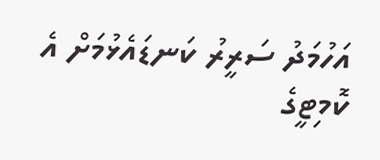އަހުމަދު ސަރީރު ކަނޑައެޅުމަށް އެ ކޮމިޓީގެ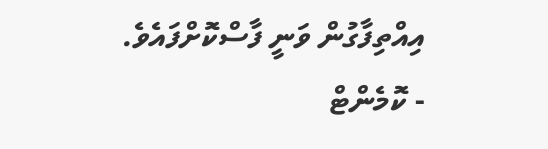އިއްތިފާގުން ވަނީ ފާސްކޮށްފައެވެ.
- ކޮމެންޓް